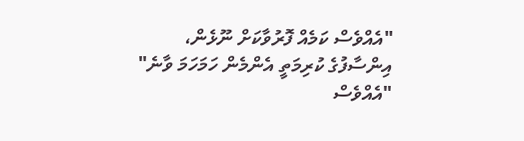"އެއްވެސް ކަމެއް ފޮރުވާކަށް ނޫޅެން، އިންސާފުގެ ކުރިމަތީ އެންމެން ހަމަހަމަ ވާނެ"
"އެއްވެސް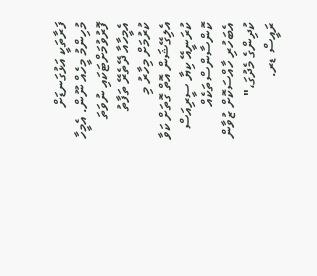ފަރާތަކީ އަޅުގަނޑަށް މުހިންމު މީހެއް ނޫން. އެމީހާ ފޮރުވުމަށްޓަކައި ނުވަތަ އެމީހާއާ ދޭތެރޭ ތަފާތު ކުރުމަށް މިހާރު މި އެލިގޭޝަން އޮތް ގޮތަށް ކަވާ ކުރަނީއޭ ކިޔާ ސީރިއަސް ކޮންސާންސްތަކެއް އެބަހުރި ހާއްސަކޮށް ޒުވާން ކުދިންގެ މެދުގަ،"
ރައީސް ޑރ.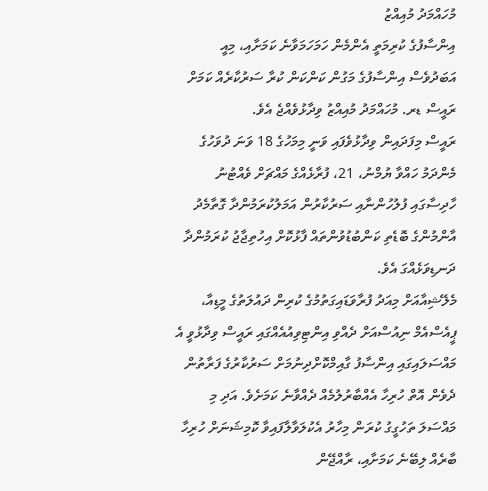މުހައްމަދު މުއިއްޒު
އިންސާފުގެ ކުރިމަތީ އެންމެން ހަމަހަމަވާނެ ކަމަށާއި، މިއީ އަބަދުވެސް އިންސާފުގެ މަގުން ކަންކަން ކުރާ ސަރުކާރެއް ކަމަށް ރައީސް ޑރ. މުހައްމަދު މުއިއްޒު ވިދާޅުވެއްޖެ އެވެ.
ރައީސް މިފަދައިން ވިދާޅުވެފައި ވަނީ މިމަހުގެ 18 ވަނަ ދުވަހުގެ މެންދަމު ހައްވާ ޔުމްނު، 21، ފުރާޅެއްގެ މައްޗަށް ވެއްޓުނު ހާދިސާގައި ފުލުހުންނާއި ސަރުކާރުން އަމަލުކުރަމުންދާ ގޮތާމެދު އާންމުންގެ ބޮޑެތި ކަންބުޑުވުންތައް ފާޅުކޮށް އިހުތިޖާޖު ކުރަމުންދާ ދަނޑިވަޅެއްގަ އެވެ.
މެލޭޝިއާއަށް މިއަދު ފުރާވަޑައިގަތުމުގެ ކުރިން ދައުލަތުގެ މީޑިއާ، ޕީއެސްއެމް ނިއުސްއަށް ދެއްވި އިންޓިވިއުއެއްގައި ރައީސް ވިދާޅުވީ އެ މައްސަލައިގައި އިންސާފު ގާއިމްކޮށްދިނުމަށް ސަރުކާރުގެ ފަރާތުން ދެވެން އޮތް ހުރިހާ އެއްބާރުލުމެއް ދެއްވާނެ ކަމަށެވެ. އަދި މި މައްސަލަ ތަހުގީގު ކުރަން މިހާރު އެކުލަވާލާފައިވާ ކޮމިޝަނަށް ހުރިހާ ބާރެއް ލިބޭނެ ކަމަށާއި، ރާއްޖޭން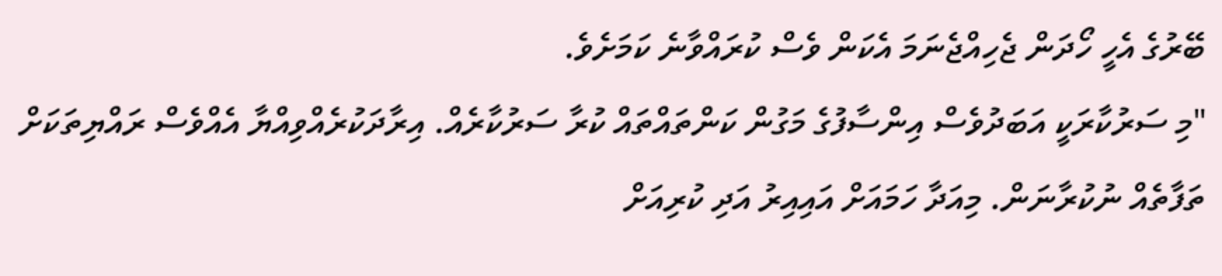ބޭރުގެ އެހީ ހޯދަން ޖެހިއްޖެނަމަ އެކަން ވެސް ކުރައްވާނެ ކަމަށެވެ.
"މި ސަރުކާރަކީ އަބަދުވެސް އިންސާފުގެ މަގުން ކަންތައްތައް ކުރާ ސަރުކާރެއް. އިރާދަކުރެއްވިއްޔާ އެއްވެސް ރައްޔިތަކަށް ތަފާތެއް ނުކުރާނަން. މިއަދާ ހަމައަށް އައިއިރު އަދި ކުރިއަށް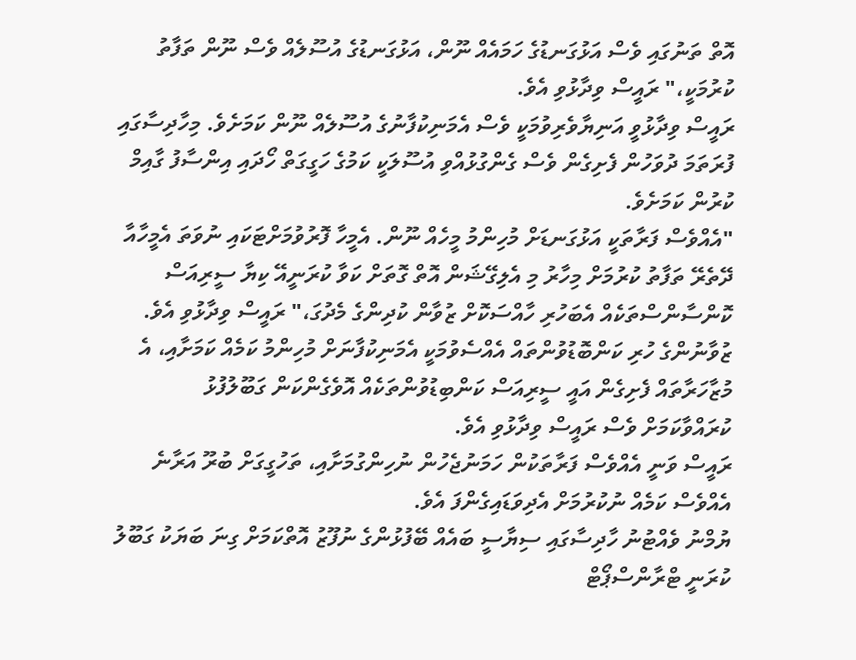އޮތް ތަނުގައި ވެސް އަޅުގަނޑުގެ ހަމައެއް ނޫން، އަޅުގަނޑުގެ އުސޫލެއް ވެސް ނޫން ތަފާތު ކުރުމަކީ،" ރައީސް ވިދާޅުވި އެވެ.
ރައީސް ވިދާޅުވީ އަނިޔާވެރިވުމަކީ ވެސް އެމަނިކުފާނުގެ އުސޫލެއް ނޫން ކަމަށެވެ. މިހާދިސާގައި ފުރަތަމަ ދުވަހުން ފެށިގެން ވެސް ގެންގުޅުއްވި އުސޫލަކީ ކަމުގެ ހަގީގަތް ހޯދައި އިންސާފު ގާއިމް ކުރުން ކަމަށެވެ.
"އެއްވެސް ފަރާތަކީ އަޅުގަނޑަށް މުހިންމު މީހެއް ނޫން. އެމީހާ ފޮރުވުމަށްޓަކައި ނުވަތަ އެމީހާއާ ދޭތެރޭ ތަފާތު ކުރުމަށް މިހާރު މި އެލިގޭޝަން އޮތް ގޮތަށް ކަވާ ކުރަނީއޭ ކިޔާ ސީރިއަސް ކޮންސާންސްތަކެއް އެބަހުރި ހާއްސަކޮށް ޒުވާން ކުދިންގެ މެދުގަ،" ރައީސް ވިދާޅުވި އެވެ.
ޒުވާނުންގެ ހުރި ކަންބޮޑުވުންތައް އެއްސެވުމަކީ އެމަނިކުފާނަށް މުހިންމު ކަމެއް ކަމަށާއި، އެ މުޒާހަރާތައް ފެށިގެން އައީ ސީރިއަސް ކަންބިޑުވުންތަކެއް އޮވެގެންކަން ގަބޫލުފުޅު ކުރައްވާކަމަށް ވެސް ރައީސް ވިދާޅުވި އެވެ.
ރައީސް ވަނީ އެއްވެސް ފަރާތަކުން ހަމަނުޖެހުން ނުހިންގުމަށާއި، ތަހުގީގަށް ބުރޫ އަރާނެ އެއްވެސް ކަމެއް ނުކުރުމަށް އެދިވަޑައިގެންފަ އެވެ.
ޔުމްނު ވެއްޓުނު ހާދިސާގައި ސިޔާސީ ބައެއް ބޭފުޅުންގެ ނުފޫޒު އޮތްކަމަށް ގިނަ ބަޔަކު ގަބޫލު ކުރަނީ ޓްރާންސްޕޯޓް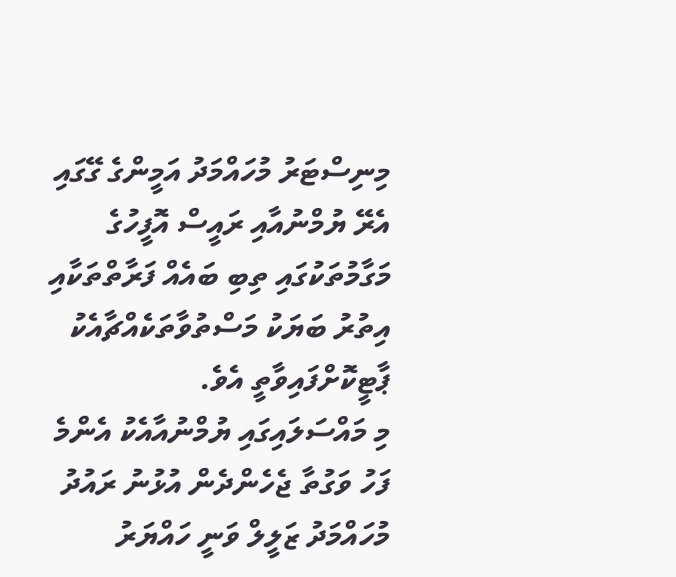މިނިސްޓަރު މުހައްމަދު އަމީންގެ ގޭގައި އެރޭ ޔުމްނުއާއި ރައީސް އޮފީހުގެ މަގާމުތަކުގައި ތިބި ބައެއް ފަރާތްތަކާއި އިތުރު ބަޔަކު މަސްތުވާތަކެއްޗާއެކު ޕާޓީކޮށްފައިވާތީ އެވެ.
މި މައްސަލައިގައި ޔުމްނުއާއެކު އެންމެ ފަހު ވަގުތާ ޖެހެންދެން އުޅުނު ރައުދު މުހައްމަދު ޒަލީލް ވަނީ ހައްޔަރު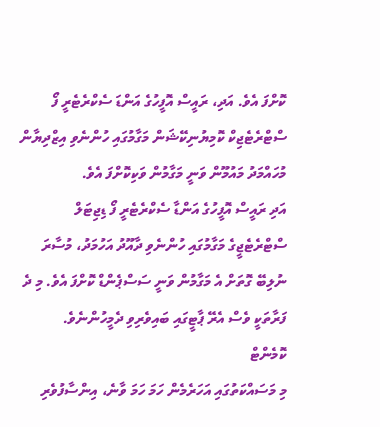ކޮށްފަ އެވެ. އަދި، ރައީސް އޮފީހުގެ އަންޑަ ސެކްރެޓެރީ ފޯ ސްޓްރެޓެޖިކް ކޮމިޔުނިކޭޝަން މަގާމުގައި ހުންނެވި އިޒްދިޔާން މުހައްމަދު މައުމޫން ވަނީ މަގާމުން ވަކިކޮށްފަ އެވެ.
އަދި ރައީސް އޮފީހުގެ އަންޑާ ސެކްރެޓެރީ ފޯ ޑިޖިޓަލް ސްޓްރެޓެޖީގެ މަގާމުގައި ހުންނެވި ދާއޫދު އަހުމަދު، މުސާރަ ނުލިބޭ ގޮތަށް އެ މަގާމުން ވަނީ ސަސްޕެންޑް ކޮށްފަ އެވެ. މި ދެ ފަރާތަކީ ވެސް އެރޭ ޕާޓީގައި ބައިވެރިވި ދެމީހުންނެވެ.
ކޮމެންޓް
މި މަސައްކަތުގައި އަހަރެމެން ހަމަ ހަމަ ވާނެ، އިންސާފުވެރި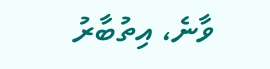ވާނެ، އިތުބާރު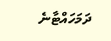ދަމަހައްޓާނެ